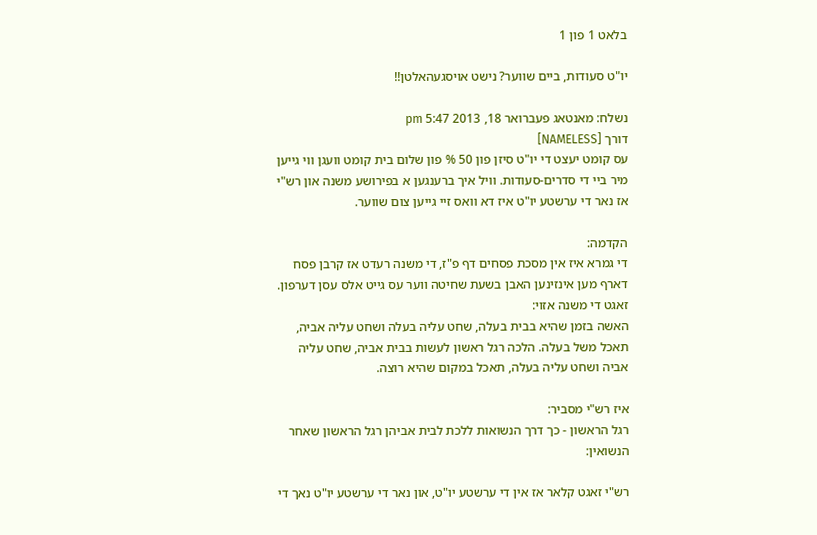בלאט 1 פון 1

יו"ט סעודות, ביים שווער? נישט אויסגעהאלטן!!

נשלח: מאנטאג פעברואר 18, 2013 5:47 pm
דורך [NAMELESS]
עס קומט יעצט די יו"ט סיזן פון 50 % פון שלום בית קומט וועגן ווי גייען מיר ביי די סדרים-סעודות. וויל איך ברענגען א בפירושע משנה און רש"י אז נאר די ערשטע יו"ט איז דא וואס זיי גייען צום שווער.

הקדמה:
די גמרא איז אין מסכת פסחים דף פ"ז, די משנה רעדט אז קרבן פסח דארף מען אינזינען האבן בשעת שחיטה ווער עס גייט אלס עסן דערפון. זאגט די משנה אזוי:
האשה בזמן שהיא בבית בעלה, שחט עליה בעלה ושחט עליה אביה, תאכל משל בעלה. הלכה רגל ראשון לעשות בבית אביה, שחט עליה אביה ושחט עליה בעלה, תאכל במקום שהיא רוצה.

איז רש"י מסביר:
רגל הראשון - כך דרך הנשואות ללכת לבית אביהן רגל הראשון שאחר הנשואין:

רש"י זאגט קלאר אז אין די ערשטע יו"ט, און נאר די ערשטע יו"ט נאך די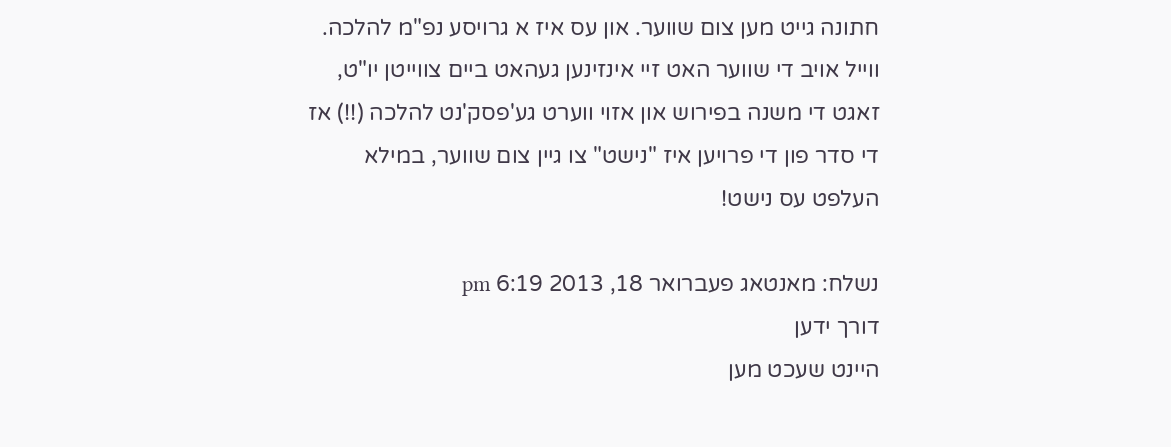חתונה גייט מען צום שווער. און עס איז א גרויסע נפ"מ להלכה. ווייל אויב די שווער האט זיי אינזינען געהאט ביים צווייטן יו"ט, זאגט די משנה בפירוש און אזוי ווערט גע'פסק'נט להלכה (!!) אז די סדר פון די פרויען איז "נישט" צו גיין צום שווער, במילא העלפט עס נישט!

נשלח: מאנטאג פעברואר 18, 2013 6:19 pm
דורך ידען
היינט שעכט מען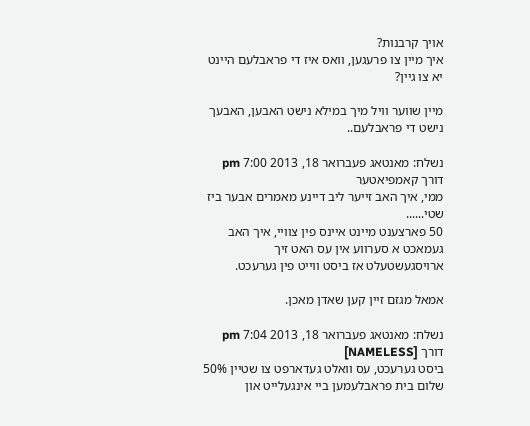אויך קרבנות?
איך מיין צו פרעגען, וואס איז די פראבלעם היינט יא צו גיין?

מיין שווער וויל מיך במילא נישט האבען, האבעך נישט די פראבלעם..

נשלח: מאנטאג פעברואר 18, 2013 7:00 pm
דורך קאמפיאטער
ממי, איך האב זייער ליב דיינע מאמרים אבער ביז שטי......
50 פארצענט מיינט איינס פין צוויי, איך האב געמאכט א סערווע אין עס האט זיך ארויסגעשטעלט אז ביסט ווייט פין גערעכט.

אמאל מגזם זיין קען שאדן מאכן.

נשלח: מאנטאג פעברואר 18, 2013 7:04 pm
דורך [NAMELESS]
ביסט גערעכט, עס וואלט געדארפט צו שטיין 50% שלום בית פראבלעמען ביי אינגעלייט און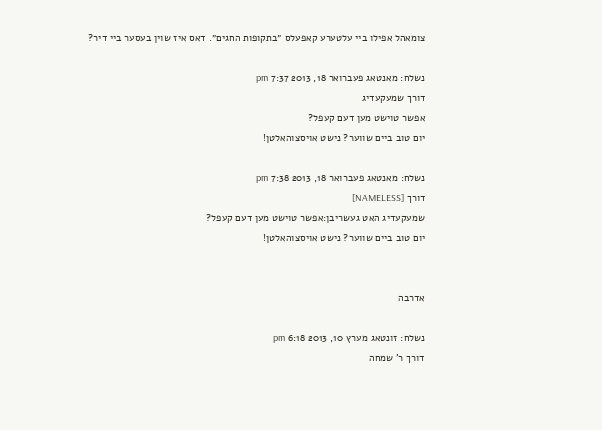צומאהל אפילו ביי עלטערע קאפעלס ״בתקופות החגים״. דאס איז שוין בעסער ביי דיר?

נשלח: מאנטאג פעברואר 18, 2013 7:37 pm
דורך שמעקעדיג
אפשר טוישט מען דעם קעפל?
יום טוב ביים שווער? נישט אויסצוהאלטן!

נשלח: מאנטאג פעברואר 18, 2013 7:38 pm
דורך [NAMELESS]
שמעקעדיג האט געשריבן:אפשר טוישט מען דעם קעפל?
יום טוב ביים שווער? נישט אויסצוהאלטן!


אדרבה

נשלח: זונטאג מערץ 10, 2013 6:18 pm
דורך ר' שמחה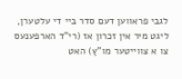לגבי פראווען דעם סדר ביי די עלטערן,
ליגט מיר אין זכרון אז (רי"ד הארפענעס צו א צווייטער מו"ץ) האט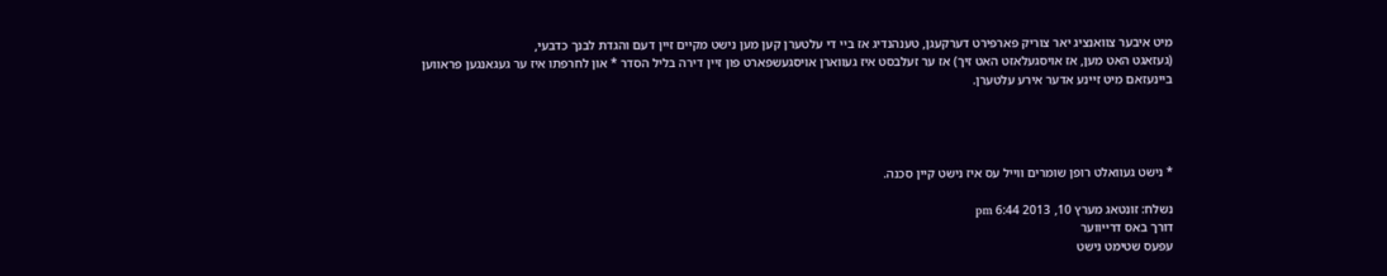מיט איבער צוואנציג יאר צוריק פארפירט דערקעגן, טענהנדיג אז ביי די עלטערן קען מען נישט מקיים זיין דעם והגדת לבנך כדבעי,
(געזאגט האט מען, אז אויסגעלאזט האט זיך) אז ער זעלבסט איז געווארן אויסגעשפארט פון זיין דירה בליל הסדר * און לחרפתו איז ער געגאנגען פראווען ביינעזאם מיט זיינע אדער אירע עלטערן.




* נישט געוואלט רופן שומרים ווייל עס איז נישט קיין סכנה.

נשלח: זונטאג מערץ 10, 2013 6:44 pm
דורך באס דרייווער
עפעס שטימט נישט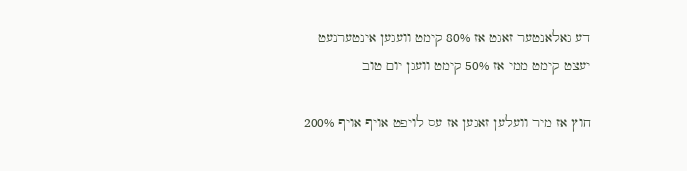דע גאלאנטער זאגט אז 80% קימט וועגען אינטערנעט
יעצט קימט ממי אז 50% קימט וועגן יום טוב

חוץ אז מיר וועלען זאגען אז עס לויפט אויף אויף 200%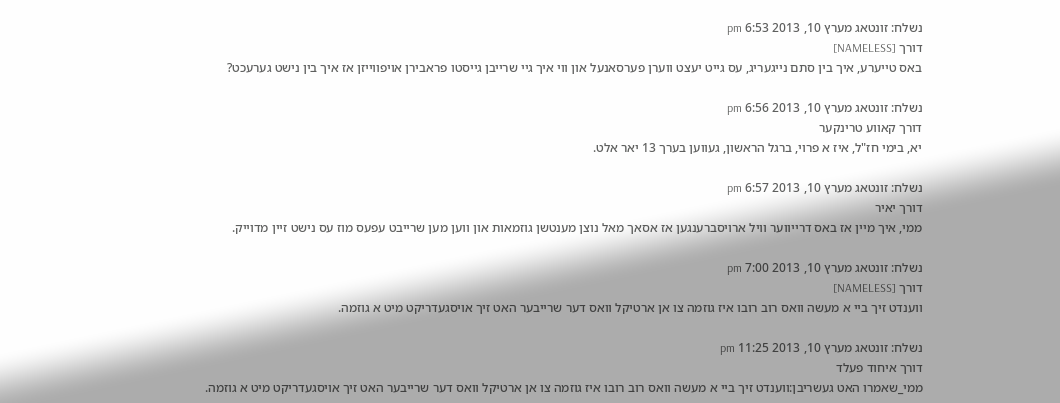נשלח: זונטאג מערץ 10, 2013 6:53 pm
דורך [NAMELESS]
באס טייערע, איך בין סתם נייגעריג, עס גייט יעצט ווערן פערסאנעל און ווי איך גיי שרייבן גייסטו פראבירן אויפווייזן אז איך בין נישט גערעכט?

נשלח: זונטאג מערץ 10, 2013 6:56 pm
דורך קאווע טרינקער
יא, בימי חז"ל, איז א פרוי, ברגל הראשון, געווען בערך 13 יאר אלט.

נשלח: זונטאג מערץ 10, 2013 6:57 pm
דורך יאיר
ממי, איך מיין אז באס דרייווער וויל ארויסברענגען אז אסאך מאל נוצן מענטשן גוזמאות און ווען מען שרייבט עפעס מוז עס נישט זיין מדוייק.

נשלח: זונטאג מערץ 10, 2013 7:00 pm
דורך [NAMELESS]
ווענדט זיך ביי א מעשה וואס רוב רובו איז גוזמה צו אן ארטיקל וואס דער שרייבער האט זיך אויסגעדריקט מיט א גוזמה.

נשלח: זונטאג מערץ 10, 2013 11:25 pm
דורך איחוד פעלד
ממי_שאמרו האט געשריבן:ווענדט זיך ביי א מעשה וואס רוב רובו איז גוזמה צו אן ארטיקל וואס דער שרייבער האט זיך אויסגעדריקט מיט א גוזמה.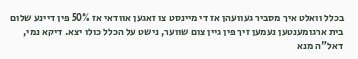בכלל וואלט איך מסביר געוועהן אז די מיינסט צו זאגען אוודאי אז 50% פין דיינע שלום בית ארגומענטען נעמען זיך פין גיין צום שווער, נישט על הכלל כולו יצא. דיקא נמי, דאל"ה מנא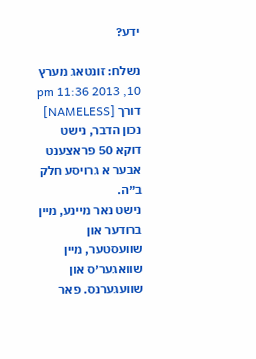ידע?

נשלח: זונטאג מערץ 10, 2013 11:36 pm
דורך [NAMELESS]
נכון הדבר, נישט דוקא 50 פראצענט אבער א גרויסע חלק ב״ה.
נישט נאר מיינע, מיין ברודער און שוועסטער, מיין שוואגער׳ס און שוועגערנס. פאר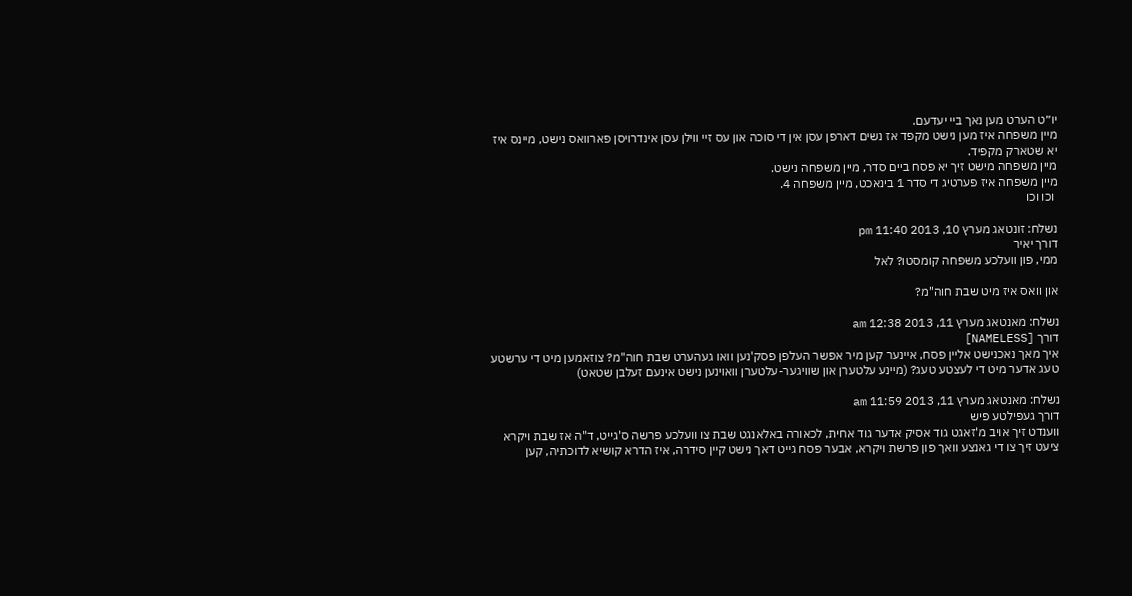יו״ט הערט מען נאך ביי יעדעם.
מיין משפחה איז מען נישט מקפד אז נשים דארפן עסן אין די סוכה און עס זיי ווילן עסן אינדרויסן פארוואס נישט, מיינס איז יא שטארק מקפיד.
מיין משפחה מישט זיך יא פסח ביים סדר, מיין משפחה נישט.
מיין משפחה איז פערטיג די סדר 1 בינאכט, מיין משפחה 4.
 וכו וכו

נשלח: זונטאג מערץ 10, 2013 11:40 pm
דורך יאיר
ממי, פון וועלכע משפחה קומסטו? לאל

און וואס איז מיט שבת חוה"מ?

נשלח: מאנטאג מערץ 11, 2013 12:38 am
דורך [NAMELESS]
איך מאך נאכנישט אליין פסח, איינער קען מיר אפשר העלפן פסק'נען וואו געהערט שבת חוה"מ? צוזאמען מיט די ערשטע טעג אדער מיט די לעצטע טעג? (מיינע עלטערן און שוויגער-עלטערן וואוינען נישט אינעם זעלבן שטאט)

נשלח: מאנטאג מערץ 11, 2013 11:59 am
דורך געפילטע פיש
ווענדט זיך אויב מ'זאגט גוד אסיק אדער גוד אחית, לכאורה באלאנגט שבת צו וועלכע פרשה ס'גייט, ד"ה אז שבת ויקרא ציעט זיך צו די גאנצע וואך פון פרשת ויקרא, אבער פסח גייט דאך נישט קיין סידרה, איז הדרא קושיא לדוכתיה, קען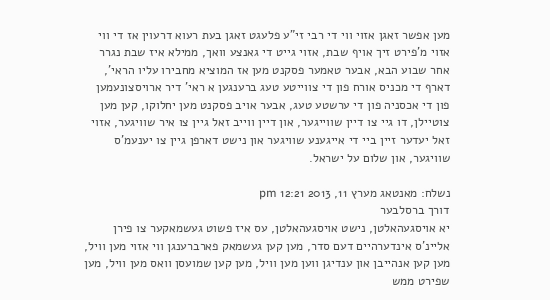מען אפשר זאגן אזוי ווי די רבי זי"ע פלעגט זאגן בעת רעוא דרעוין אז די ווי אזוי מ'פירט זיך אויף שבת, אזוי גייט די גאנצע וואך, ממילא איז שבת נגרר אחר שבוע הבא, אבער טאמער פסקנט מען אז המוציא מחבירו עליו הראי', דארף די מכניס אורח פון די צווייטע טעג ברענגען א ראי' דיר ארויסצונעמען פון די אכסניה פון די ערשטע טעג, אבער אויב פסקנט מען יחלוקו, קען מען צוטיילן, דו גיי צו דיין שווייגער, און דיין ווייב זאל גיין צו איר שוויגער, אזוי זאל יעדער זיין ביי די אייגענע שוויגער און נישט דארפן גיין צו יענעמ'ס שוויגער, און שלום על ישראל.

נשלח: מאנטאג מערץ 11, 2013 12:21 pm
דורך ברסלבער
יא אויסגעהאלטן, נישט אויסגעהאלטן, עס איז פשוט געשמאקער צו פירן אליינ'ס אינדערהיים דעם סדר, מען קען געשמאק פארברענגן ווי אזוי מען וויל, מען קען אנהייבן און ענדיגן ווען מען וויל, מען קען שמועסן וואס מען וויל, מען שפירט ממש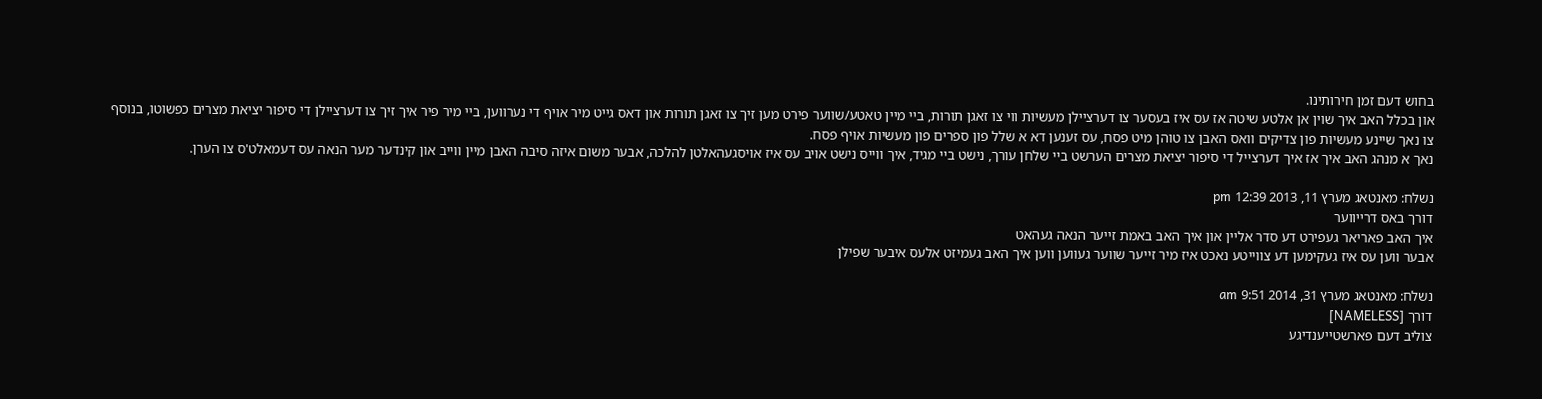בחוש דעם זמן חירותינו.
און בכלל האב איך שוין אן אלטע שיטה אז עס איז בעסער צו דערציילן מעשיות ווי צו זאגן תורות, ביי מיין טאטע/שווער פירט מען זיך צו זאגן תורות און דאס גייט מיר אויף די נערווען, ביי מיר פיר איך זיך צו דערציילן די סיפור יציאת מצרים כפשוטו, בנוסף צו נאך שיינע מעשיות פון צדיקים וואס האבן צו טוהן מיט פסח, עס זענען דא א שלל פון ספרים פון מעשיות אויף פסח.
נאך א מנהג האב איך אז איך דערצייל די סיפור יציאת מצרים הערשט ביי שלחן עורך, נישט ביי מגיד, איך ווייס נישט אויב עס איז אויסגעהאלטן להלכה, אבער משום איזה סיבה האבן מיין ווייב און קינדער מער הנאה עס דעמאלט'ס צו הערן.

נשלח: מאנטאג מערץ 11, 2013 12:39 pm
דורך באס דרייווער
איך האב פאריאר געפירט דע סדר אליין און איך האב באמת זייער הנאה געהאט
אבער ווען עס איז געקימען דע צווייטע נאכט איז מיר זייער שווער געווען ווען איך האב געמיזט אלעס איבער שפילן

נשלח: מאנטאג מערץ 31, 2014 9:51 am
דורך [NAMELESS]
צוליב דעם פארשטייענדיגע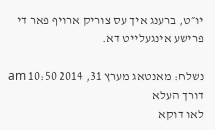יו״ט, ברענג איך עס צוריק ארויף פאר די פרישע אינגעלייט דא.

נשלח: מאנטאג מערץ 31, 2014 10:50 am
דורך העלא
לאו דוקא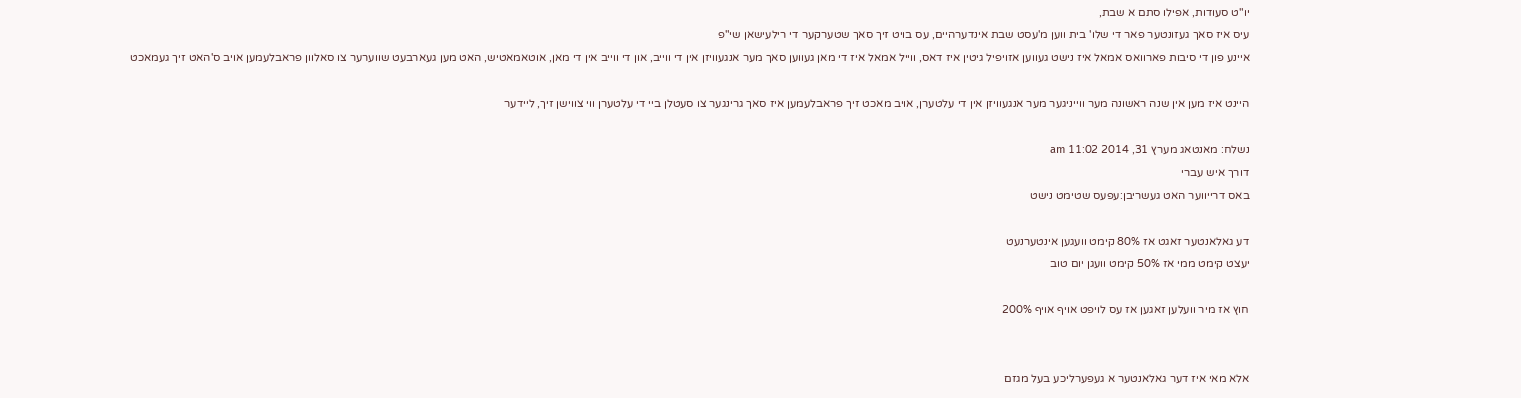יו"ט סעודות, אפילו סתם א שבת,
עיס איז סאך געזונטער פאר די שלו' בית ווען מ'עסט שבת אינדערהיים, עס בויט זיך סאך שטערקער די רילעישאן שי"פ
איינע פון די סיבות פארוואס אמאל איז נישט געווען אזויפיל גיטין איז דאס, ווייל אמאל איז די מאן געווען סאך מער אנגעוויזן אין די ווייב, און די ווייב אין די מאן, אוטאמאטיש, האט מען געארבעט שווערער צו סאלוון פראבלעמען אויב ס'האט זיך געמאכט

היינט איז מען אין שנה ראשונה מער ווייניגער מער אנגעוויזן אין די עלטערן, אויב מאכט זיך פראבלעמען איז סאך גרינגער צו סעטלן ביי די עלטערן ווי צווישן זיך, ליידער

נשלח: מאנטאג מערץ 31, 2014 11:02 am
דורך איש עברי
באס דרייווער האט געשריבן:עפעס שטימט נישט

דע גאלאנטער זאגט אז 80% קימט וועגען אינטערנעט
יעצט קימט ממי אז 50% קימט וועגן יום טוב

חוץ אז מיר וועלען זאגען אז עס לויפט אויף אויף 200%


אלא מאי איז דער גאלאנטער א געפערליכע בעל מגזם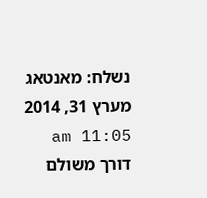נשלח: מאנטאג מערץ 31, 2014 11:05 am
דורך משולם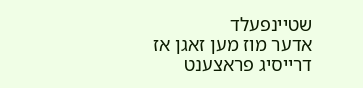שטיינפעלד
אדער מוז מען זאגן אז דרייסיג פראצענט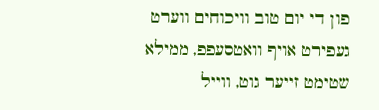פון די יום טוב וויכוחים ווערט געפירט אויף וואטסעפפ, ממילא שטימט זייער גוט, ווייל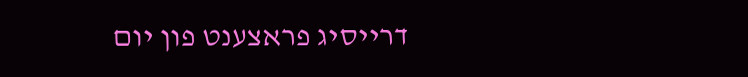דרייסיג פראצענט פון יום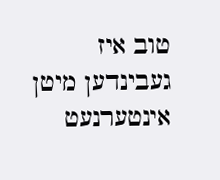טוב איז געבינדען מיטן אינטערנעט